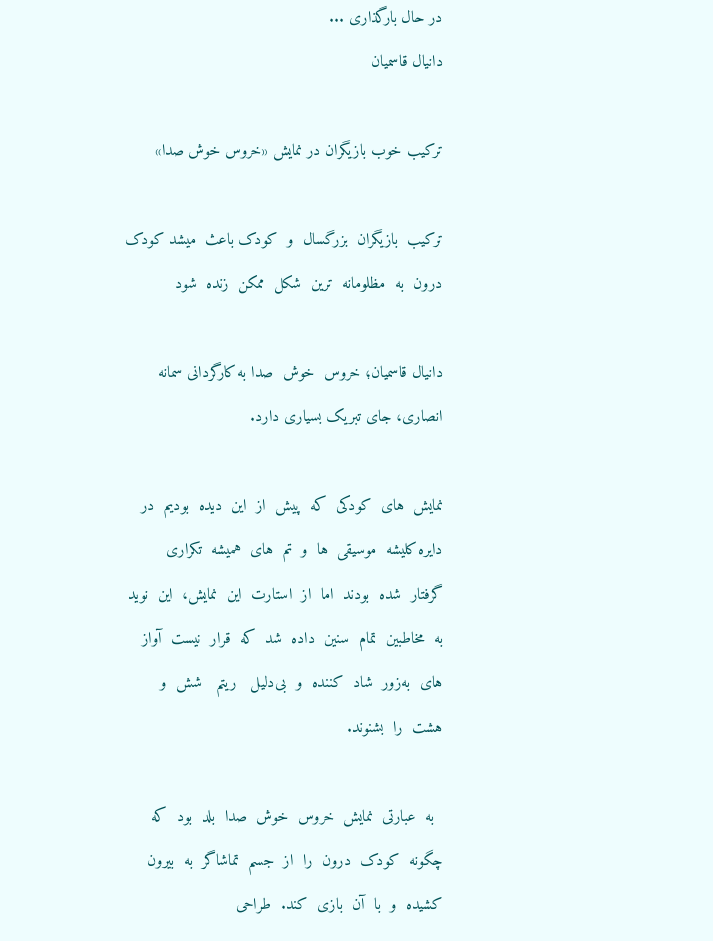در حال بارگذاری ...
دانیال قاسمیان

ترکیب خوب بازیگران در نمایش «خروس خوش صدا»

ترکیب  بازیگران  بزرگسال  و  کودک باعث  میشد کودک  درون  به  مظلومانه  ترین  شکل  ممکن  زنده  شود

دانیال قاسمیان؛ خروس  خوش  صدا به کارگردانی سمانه انصاری، جای تبریک بسیاری دارد.

نمایش  های  کودکی  که  پیش  از  این  دیده  بودیم  در  دایره کلیشه  موسیقی  ها  و  تم  های  همیشه  تکراری  گرفتار  شده  بودند  اما  از  استارت  این  نمایش،  این  نوید  به  مخاطبین  تمام  سنین  داده  شد  که  قرار  نیست  آواز  های  به‌زور  شاد  کننده  و  بی‌دلیل   ریتم   شش  و  هشت  را  بشنوند.

  به  عبارتی  نمایش  خروس  خوش  صدا  بلد  بود  که  چگونه  کودک  درون  را  از  جسم  تماشاگر  به  بیرون  کشیده  و  با  آن  بازی  کند.  طراحی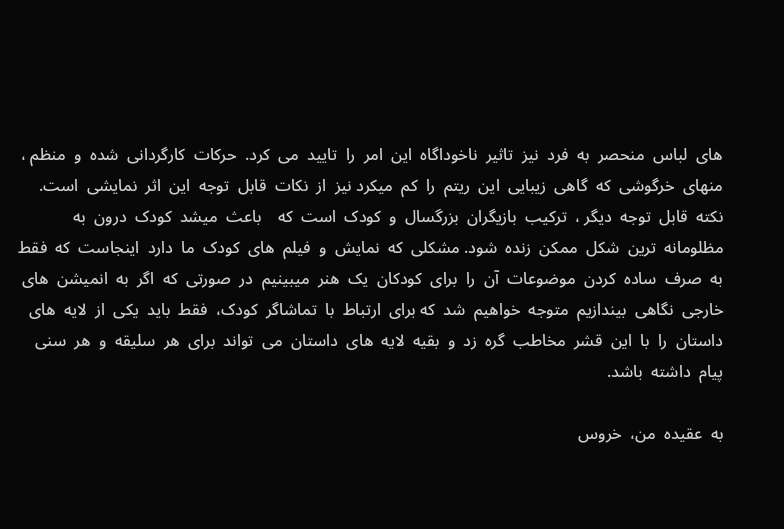های  لباس  منحصر  به  فرد  نیز  تاثیر  ناخوداگاه  این  امر  را  تایید  می  کرد.  حرکات  کارگردانی  شده  و  منظم ، منهای  خرگوشی  که  گاهی  زیبایی  این  ریتم  را  کم  میکرد نیز  از  نکات  قابل  توجه  این  اثر  نمایشی  است.  نکته  قابل  توجه  دیگر ،  ترکیب  بازیگران  بزرگسال  و  کودک  است  که    باعث  میشد  کودک  درون  به  مظلومانه  ترین  شکل  ممکن  زنده  شود. مشکلی  که  نمایش  و  فیلم  های  کودک  ما  دارد  اینجاست  که  فقط  به  صرف  ساده  کردن  موضوعات  آن  را  برای  کودکان  یک  هنر  میبینیم  در  صورتی  که  اگر  به  انمیشن  های  خارجی  نگاهی  بیندازیم  متوجه  خواهیم  شد  که برای  ارتباط  با  تماشاگر  کودک،  فقط  باید  یکی  از  لایه  های  داستان  را  با  این  قشر  مخاطب  گره  زد  و  بقیه  لایه  های  داستان  می  تواند  برای  هر  سلیقه  و  هر  سنی  پیام  داشته  باشد.

به  عقیده  من،  خروس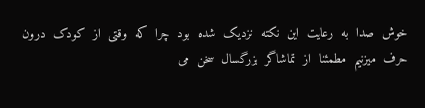خوش  صدا  به  رعایت  این  نکته  نزدیک  شده  بود  چرا  که  وقتی  از  کودک  درون  حرف  میزنیم  مطمئنا  از  تماشاگر  بزرگسال  سخن  می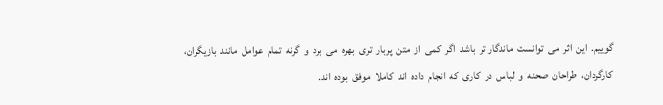گوییم.  این  اثر  می  توانست  ماندگار تر  باشد  اگر  کمی  از  متن  پربار  تری  بهره  می  برد  و  گرنه  تمام  عوامل  مانند  بازیگران،  کارگردان،  طراحان  صحنه  و  لباس  در  کاری  که  انجام  داده  اند  کاملا  موفق  بوده  اند.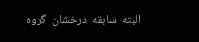البته  سابقه  درخشان  گروه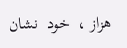هزاز ،  خود  نشان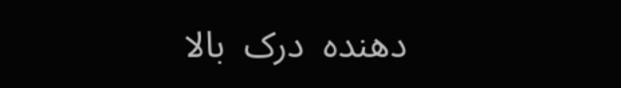دهنده  درک  بالا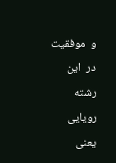و  موفقیت  در  این  رشته  رویایی  یعنی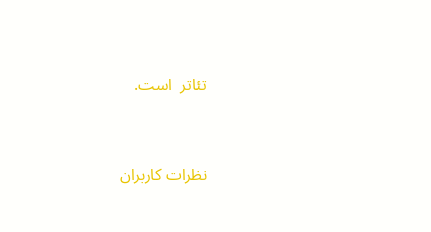تئاتر  است.




نظرات کاربران